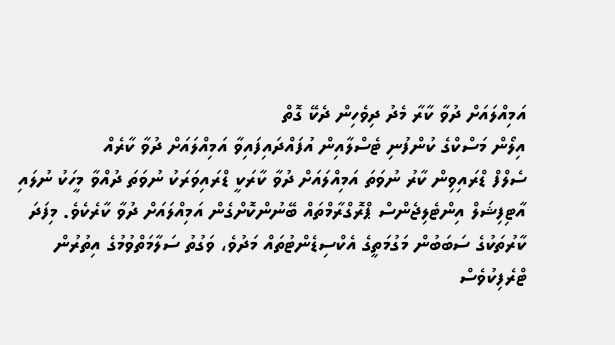އަމިއްލައަށް ދުވާ ކާރާ މެދު ދިވެހިން ދެކޭ ގޮތް
އިލޯން މަސްކްގެ ކުންފުނި ޓެސްލާއިން އުފައްދައިފައިވާ އަމިއްލައަށް ދުވާ ކާރެއް
ސެލްފް ޑްރައިވިން ކާރު ނުވަތަ އަމިއްލައަށް ދުވާ ކާރަކީ ޑްރައިވަރަކު ނުވަތަ ދުއްވާ މީހަކު ނުލައި އާޓިފިޝަލް އިންޓެލިޖެންސް ޕްރޮގްރާމްތައް ބޭނުންކޮށްގެން އަމިއްލައަށް ދުވާ ކާރެކެވެ. މިފަދަ ކާރުތަކުގެ ސަބަބުން މަގުމަތީގެ އެކްސިޑެންޓުތައް މަދުވެ، ވަގުތު ސަލާމަތްވުމުގެ އިތުރުން ޓްރެފިކުވެސް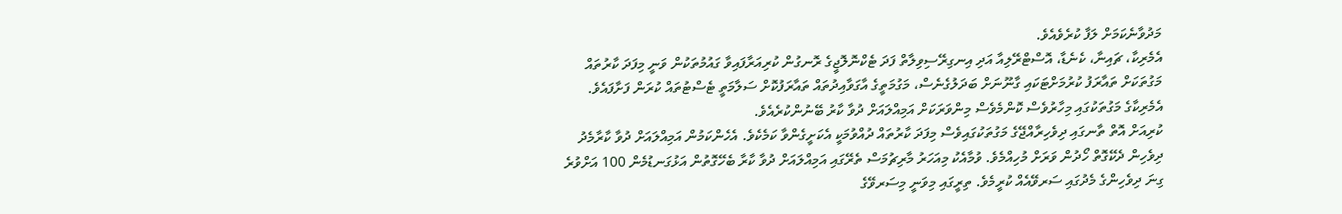މަދުވާނެކަމަށް ލަފާ ކުރެވެއެވެ.
އެމެރިކާ، ޗައިނާ، ކެނެޑާ، އޮސްޓްރޭލިއާ އަދި އިނގިރޭސިވިލާތް ފަދަ ޓެކްނޮލޮޖީގެ ރޮނގުން ކުރިއަރާފައިވާ ގައުމުތަކުން ވަނީ މިފަދަ ކާރުތައް މަގުތަކަށް ތައާރަފު ކުރުމަށްޓަކައި ގާނޫނަށް ބަދަލުގެނެސް، މަގުމަތީގެ އާގަވާއިދުތައް ތައާރަފުކޮށް ސަލާމަތީ ޓެސްޓުތައް ކުރަން ފަށާފައެވެ. އެމެރިކާގެ މަގުތަކުގައި މިހާރުވެސް ކޮންމެވެސް މިންވަރަކަށް އަމިއްލައަށް ދުވާ ކާރު ބޭނުންކުރެއެވެ.
ކުރިއަށް އޮތް ތާނގައި ދިވެހިރާއްޖޭގެ މަގުތަކުގައިވެސް މިފަދަ ކާރުތައް ދުއްވުމަކީ އެކަށީގެންވާ ކަމެކެވެ. އެހެންކަމުން އަމިއްލައަށް ދުވާ ކާރާމެދު ދިވެހިން ދެކޭގޮތް ހޯދުން ވަރަށް މުހިއްމެވެ. ވުމާއެކު މިއަހަރު މާރިޗުމަސް ތެރޭގައި އަމިއްލައަށް ދުވާ ކާރާ ބެހޭގޮތުން އަޅުގަނޑުމެން 100 އަށްވުރެ ގިނަ ދިވެހިންގެ މެދުގައި ސަރވޭއެއް ކުރީމެވެ. ތިރީގައި މިވަނީ މިސަރވޭގެ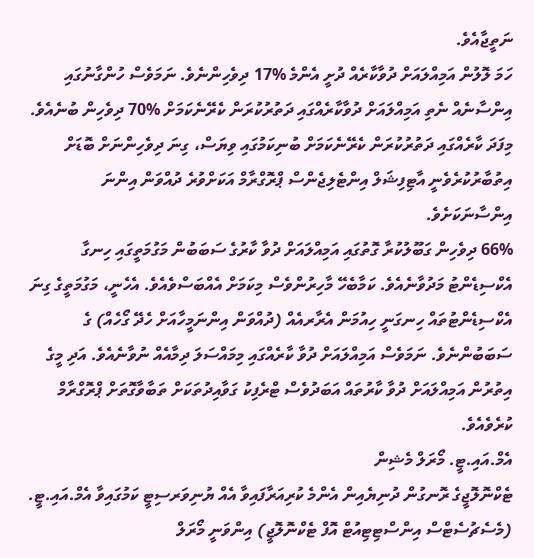ނަތީޖާއެވެ.
ހަމަ ލޮލުން އަމިއްލައަށް ދުވާކާރެއް ދުށީ އެންމެ %17 ދިވެހިންނެވެ. ނަމަވެސް ހުންގާނުގައި އިންސާނެއް ނެތި އަމިއްލައަށް ދުވާކާރެއްގައި ދަތުރުކުރަން ކެރޭނެކަމަށް %70 ދިވެހިން ބުނެއެވެ.
މިފަދަ ކާރެއްގައި ދަތުރުކުރަން ކެރޭނެކަމަށް ބުނިކަމުގައި ވިޔަސް، ގިނަ ދިވެހިންނަށް ބޮޑަށް އިތުބާރުކުރެވެނީ އާޓިފިޝަލް އިންޓެލިޖެންސް ޕްރޮގްރާމް އަކަށްވުރެ ދުއްވަން އިންނަ އިންސާނަކަށެވެ.
66% ދިވެހިން ގަބޫލުކުރާ ގޮތުގައި އަމިއްލައަށް ދުވާ ކާރުގެ ސަބަބުން މަގުމަތީގައި ހިނގާ އެކްސިޑެންޓު މަދުވާނެއެވެ. ކަމާބެހޭ މާހިރުންވެސް މިކަމަށް އެއްބަސްވެއެވެ. އެހެނީ، މަގުމަތީގެ ގިނަ އެކްސިޑެންޓުތައް ހިނގަނީ ހިއުމަން އެރާރއެއް (ދުއްވަން އިންނަމީހާއަށް ހެދޭ ގޯހެއް) ގެ ސަބަބުންނެވެ. ނަމަވެސް އަމިއްލައަށް ދުވާ ކާރެއްގައި މިމައްސަލަ ދިމާއެއް ނުވާނެއެވެ. އަދި މީގެ އިތުރުން އަމިއްލައަށް ދުވާ ކާރުތައް އަބަދުވެސް ޓްރެފިކު ގަވާއިދުތަކަށް ތަބާވާގޮތަށް ޕްރޮގްރާމް ކުރެވެއެވެ.
އެމް.އައި.ޓީ. މޯރަލް މެޝިން
ޓެކްނޮލޮޖީގެ ރޮނގުން ދުނިޔެއިން އެންމެ ކުރިއަރާފައިވާ އެއް ޔުނިވަރސިޓީ ކަމުގައިވާ އެމް.އައި.ޓީ. (މެސެޗުސެޓްސް އިންސްޓިޓިއުޓް އޮފް ޓެކްނޮލޮޖީ) އިންވަނީ މޯރަލް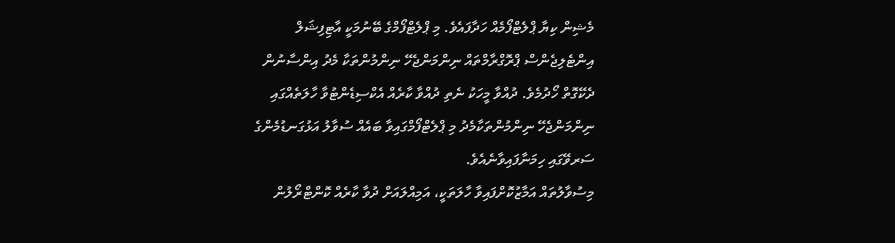މެޝިން ކިޔާ ޕްލެޓްފޯމެއް ހަދާފައެވެ. މި ޕްލެޓްފޯމްގެ ބޭނުމަކީ އާޓިފިޝަލް އިންޓެލިޖެންސް ޕްރޮގްރާމްތައް ނިންމަންޖެހޭ ނިންމުންތަކާ މެދު އިންސާނުން ދެކޭގޮތް ހޯދުމެވެ. ދުއްވާ މީހަކު ނެތި ދުއްވާ ކާރެއް އެކްސިޑެންޓުވާ ހާލަތެއްގައި ނިންމަންޖެހޭ ނިންމުންތަކާމެދު މި ޕްލެޓްފޯމްގައިވާ ބައެއް ސުވާލު އަޅުގަނޑުމެންގެ ސަރވޭގައި ހިމަނާފައިވާނެއެވެ.
މިސުވާލުތައް އަމާޒުކޮށްފައިވާ ހާލަތަކީ، އަމިއްލައަށް ދުވާ ކާރެއް ކޮންޓްރޯލުން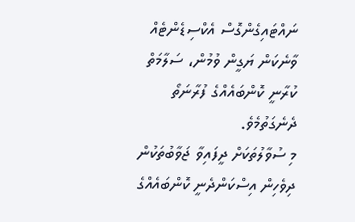ނައްޓައިގެންގޮސް އެކްސިޑެންޓެއް ވާނެކަން ޔަގީން ވުމުން، ސަލާމަތް ކުރާނީ ކޮންބައެއްގެ ފުރާނަތޯ ދެނެގަތުމެވެ.
މި ސުވާލުތަކަށް ދީފައިވާ ޖަވާބުތަކުން ދިވެހިން އިސްކަންދެނީ ކޮންބައެއްގެ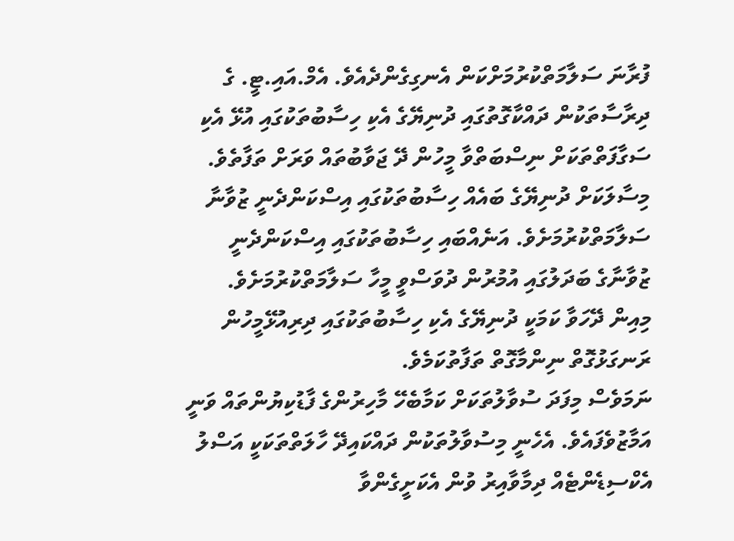ފުރާނަ ސަލާމަތްކުރުމަށްކަން އެނގިގެންދެއެވެ. އެމް.އައި.ޓީ. ގެ ދިރާސާތަކުން ދައްކާގޮތުގައި ދުނިޔޭގެ އެކި ހިސާބުތަކުގައި އުޅޭ އެކި ސަގާފަތްތަކަށް ނިސްބަތްވާ މީހުން ދޭ ޖަވާބުތައް ވަރަށް ތަފާތެވެ. މިސާލަކަށް ދުނިޔޭގެ ބައެއް ހިސާބުތަކުގައި އިސްކަންދެނީ ޒުވާނާ ސަލާމަތްކުރުމަށެވެ. އަނެއްބައި ހިސާބުތަކުގައި އިސްކަންދެނީ ޒުވާނާގެ ބަދަލުގައި އުމުރުން ދުވަސްވީ މީހާ ސަލާމަތްކުރުމަށެވެ. މިއިން ދޭހަވާ ކަމަކީ ދުނިޔޭގެ އެކި ހިސާބުތަކުގައި ދިރިއުޅޭމީހުން ރަނގަޅުގޮތް ނިންމާގޮތް ތަފާތުކަމެވެ.
ނަމަވެސް މިފަދަ ސުވާލުތަކަށް ކަމާބެހޭ މާހިރުންގެ ފާޑުކިޔުންތައް ވަނީ އަމާޒުވެފައެވެ. އެހެނީ މިސުވާލުތަކުން ދައްކައިދޭ ހާލަތްތަކަކީ އަސްލު އެކްސިޑެންޓެއް ދިމާވާއިރު ވުން އެކަށީގެންވާ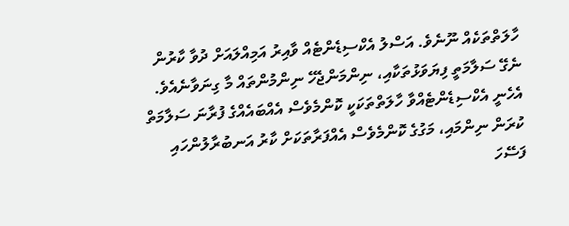ހާލަތްތަކެއް ނޫނެވެ. އަސްލު އެކްސިޑެންޓެއް ވާއިރު އަމިއްލައަށް ދުވާ ކާރުން ނެގޭ ސަލާމަތީ ފިޔަވަޅުތަކާއި، ނިންމަންޖެހޭ ނިންމުންތައް މާ ގިނަވާނެއެވެ. އެހެނީ އެކްސިޑެންޓެއްވާ ހާލަތްތަކަކީ ކޮންމެވެސް އެއްބައެއްގެ ފުރާނަ ސަލާމަތް ކުރަން ނިންމައި، މަގުގެ ކޮންމެވެސް އެއްފަރާތަކަށް ކާރު އަނބުރާލުންހައި ފަސޭހަ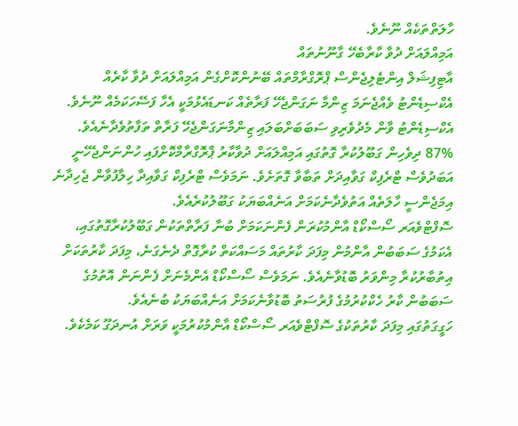ހާލަތްތަކެއް ނޫނެވެ.
އަމިއްލައަށް ދުވާ ކާރާބެހޭ ގާނޫނުތައް
އާޓިފިޝަލް އިންޓެލިޖެންސް ޕްރޮގްރާމްތައް ބޭނުންކޮށްގެން އަމިއްލައަށް ދުވާ ކާރެއް އެކްސިޑެންޓު ވެއްޖެނަމަ ޒިންމާ ނަގަންޖެހޭ ފަރާތެއް ކަނޑައެޅުމަކީ އެހާ ފަސޭހަކަމެއް ނޫނެވެ. އެކްސިޑެންޓު ވާން މެދުވެރިވި ސަބަބަށްބަލައި ޒިންމާނަގަންޖެހޭ ފަރާތް ތަފާތުވެދާނެއެވެ.
87% ދިވެހިން ގަބޫލުކުރާ ގޮތުގައި އަމިއްލައަށް ދުވާކާރު ޕްރޮގްރާމްކޮށްފައި ހުންނަންޖެހޭނީ އަބަދުވެސް ޓްރެފިކް ގަވާއިދަށް ތަބާވާ ގޮތަށެވެ. ނަމަވެސް ޓްރެފިކް ގަވާއިދާ ހިލާފުވާން ޖެހިދާނެ އިމަޖެންސީ ހާލަތެއް އަތުވެދާނެކަމަށް އަނެއްބަޔަކު ގަބޫލުކުރެއެވެ.
ސޮފްޓްވެއަރ ސޯސްކޯޑް އާންމުކުރަން ފެންނަކަމަށް ބުނާ ފަރާތްތަކުން ގަބޫލުކުރާގޮތުގައި، އެކަމުގެ ސަބަބުން އާންމުން މިފަދަ ކާރުތައް މަސައްކަތް ކުރާގޮތް ދެނެގަނެ، މިފަދަ ކާރުތަކަށް އިތުބާރުކުރާ މިންވަރު ބޮޑުވާނެއެވެ. ނަމަވެސް ސޯސްކޯޑް އެންމެނަށް ފެންނަން އޮތުމުގެ ސަބަބުން ކާރު ހެކްކުރުމުގެ ފުރުސަތު ބޮޑުވާނެކަމަށް އަނެއްބަޔަކު ބުނެއެވެ.
ހަގީގަތުގައި މިފަދަ ކާރުތަކުގެ ސޮފްޓްވެއަރ ސޯސްކޯޑް އާންމުކުރުމަކީ ވަރަށް އުނދަގޫ ކަމެކެވެ.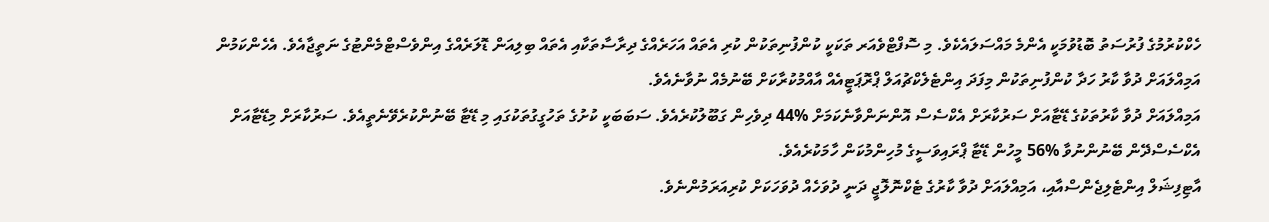ހެކްކުރުމުގެ ފުރުސަތު ބޮޑުވުމަކީ އެންމެ މައްސަލައެކެވެ. މި ސޮފްޓްވެއަރ ތަކަކީ ކުންފުނިތަކުން ކުރި އެތައް އަހަރެއްގެ ދިރާސާތަކާއި އެތައް ބިލިއަން ޑޮލަރެއްގެ އިންވެސްޓްމެންޓުގެ ނަތީޖާއެވެ. އެހެންކަމުން އަމިއްލައަށް ދުވާ ކާރު ހަދާ ކުންފުނިތަކުން މިފަދަ އިންޓެލެކްޗުއަލް ޕްރޮޕަޓީއެއް އާއްމުކުރާކަށް ބޭނުމެއް ނުވާނެއެވެ.
އަމިއްލައަށް ދުވާ ކާރުތަކުގެ ޑޭޓާއަށް ސަރުކާރަށް އެކްސެސް އޮންނަންވާނެކަމަށް %44 ދިވެހިން ގަބޫލުކުރެއެވެ. ސަބަބަކީ ކުށުގެ ތަހުގީގުތަކުގައި މި ޑޭޓާ ބޭނުންކުރެވޭނެތީއެވެ. ސަރުކާރަށް މިޑޭޓާއަށް އެކްސެސްދޭން ބޭނުންނުވާ %56 މީހުން ޑޭޓާ ޕްރައިވަސީގެ މުހިންމުކަން ހާމަކުރެއެވެ.
އާޓިފިޝަލް އިންޓެލިޖެންސްއާއި، އަމިއްލައަށް ދުވާ ކާރުގެ ޓެކްނޮލޮޖީ ދަނީ ދުވަހެއް ދުވަހަކަށް ކުރިއަރަމުންނެވެ.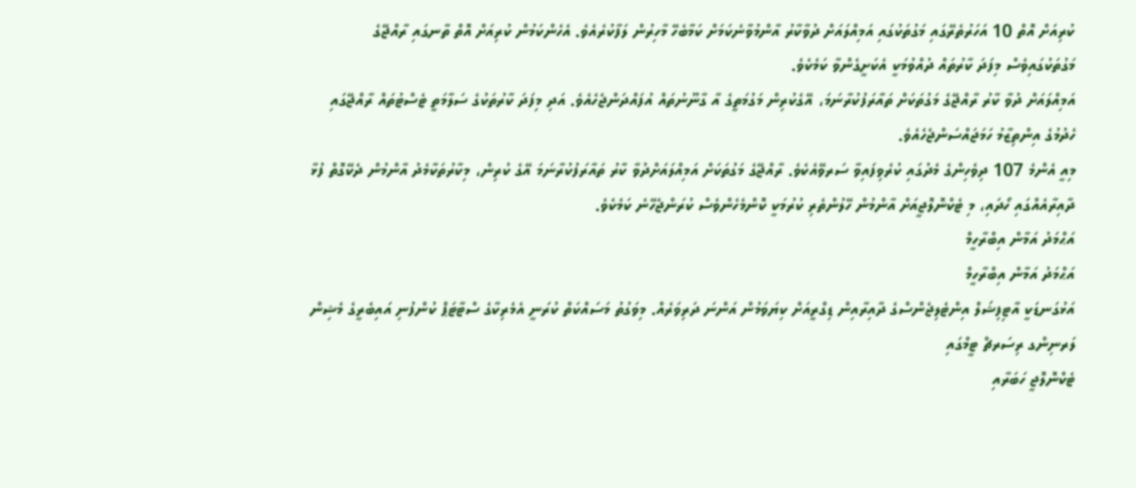ކުރިއަށް އޮތް 10 އަހަރުތެރޭގައި މަގުތަކުގައި އަމިއްލައަށް ދުވާކާރު އާންމުވާނެކަމަށް ކަމާބެހޭ މާހިރުން ލަފާކުރެއެވެ. އެހެންކަމުން ކުރިއަށް އޮތް ތާނގައި ރާއްޖޭގެ މަގުތަކުގައިވެސް މިފަދަ ކާރުތައް ދުއްވުމަކީ އެކަށީގެންވާ ކަމެކެވެ.
އަމިއްލައަށް ދުވާ ކާރު ރާއްޖޭގެ މަގުތަކަށް ތައާރަފުކުރާނަމަ، އޭގެކުރިން މަގުމަތީގެ އާ ގާނޫނުތައް އުފައްދަންޖެހެއެވެ. އަދި މިފަދަ ކާރުތަކުގެ ސަލާމަތީ ޓެސްޓުތައް ރާއްޖޭގައި ހެދުމުގެ އިންތިޒާމު ހަމަޖައްސަންޖެހެއެވެ.
މިއީ އެންމެ 107 ދިވެހިންގެ މެދުގައި ކުރެވިފައިވާ ސަރވޭއެކެވެ. ރާއްޖޭގެ މަގުތަކަށް އަމިއްލައަށްދުވާ ކާރު ތައާރަފުކުރާނަމަ އޭގެ ކުރިން، މިކާރުތަކާމެދު އާންމުން ދެކޭގޮތް ފުޅާ ދާއިރާއެއްގައި ހޯދައި، މި ޓެކްނޮލޮޖީއަށް އާންމުން ހޭލުންތެރި ކުރުމަކީ ކޮންމެހެންވެސް ކުރަންޖެހޭނެ ކަމެކެވެ.
އަޙްމަދު އަމާން އިބްރާހީމް
އަޙްމަދު އަމާން އިބްރާހީމް
އަޅުގަނޑަކީ އާޓިފިޝަލް އިންޓެލިޖެންސްގެ ދާއިރާއިން ޑިގްރީއަށް ކިޔަވަމުން އަންނަ ދަރިވަރެއް. މިވަގުތު މަސައްކަތް ކުރަނީ އެމެރިކާގެ ސްޓާޓަޕް ކުންފުނި އައިބެރީގެ މެޝިން ލަރނިންގ ރިސަރޗް ޓީމްގައި
ޓެކްނޮލޮޖީ ހަބަރާއި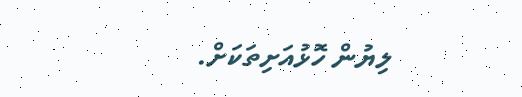ލިޔުން ހޮޅުއަށިތަކަށް.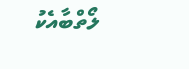ލޯތްބާއެކު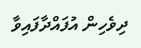ދިވެހިން އުފައްދާފައިވާ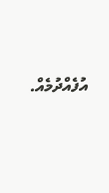އުފެއްދުމެއް.